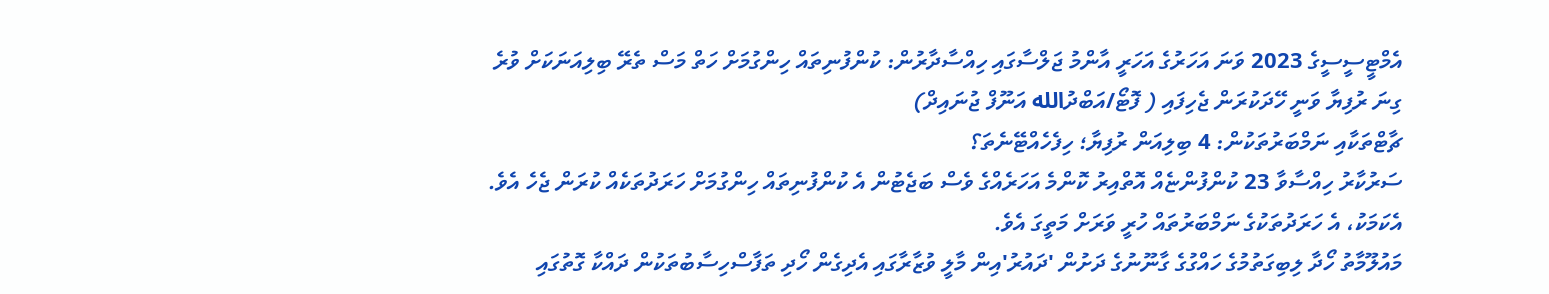އެމްޓީސީސީގެ 2023 ވަނަ އަހަރުގެ އަހަރީ އާންމު ޖަލްސާގައި ހިއްސާދާރުން: ކުންފުނިތައް ހިންގުމަށް ހަތް މަސް ތެރޭ ބިލިއަނަކަށް ވުރެ ގިނަ ރުފިޔާ ވަނީ ހޭދަކުރަން ޖެހިފައި ( ފޮޓޯ/އަބްދުالله އަނޫފް ޖުނައިދް)
ޗާޓްތަކާއި ނަމްބަރުތަކުން: 4 ބިލިއަން ރުފިޔާ؛ ހިފެހެއްޓޭނެތަ؟
ސަރުކާރު ހިއްސާވާ 23 ކުންފުންޏެއް އޮތްއިރު ކޮންމެ އަހަރެއްގެ ވެސް ބަޖެޓުން އެ ކުންފުނިތައް ހިންގުމަށް ހަރަދުތަކެއް ކުރަން ޖެހެ އެވެ. އެކަމަކު، އެ ހަރަދުތަކުގެ ނަމްބަރުތައް ހުރީ ވަރަށް މަތީގަ އެވެ.
މައުލޫމާތު ހޯދާ ލިބިގަތުމުގެ ހައްގުގެ ގާނޫނުގެ ދަށުން 'ދައުރު'އިން މާލީ ވުޒާރާގައި އެދިގެން ހޯދި ތަފާސްހިސާބުތަކުން ދައްކާ ގޮތުގައި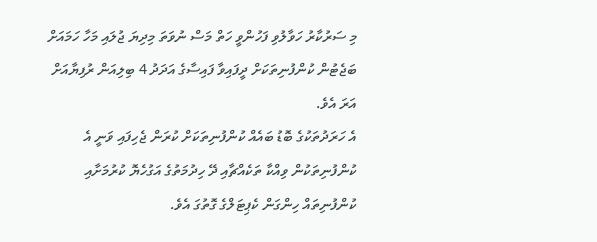މި ސަރުކާރު ހަވާލުވި ފަހުންވީ ހަތް މަސް ނުވަތަ މިދިޔަ ޖުލައި މަހާ ހަމައަށް ބަޖެޓުން ކުންފުނިތަކަށް ދީފައިވާ ފައިސާގެ އަދަދު 4 ބިލިއަން ރުފިޔާއަށް އަރަ އެވެ.
އެ ހަރަދުތަކުގެ ބޮޑު ބައެއް ކުންފުނިތަކަށް ކުރަން ޖެހިފައި ވަނީ އެ ކުންފުނިތަކުން ވިއްކާ ތަކެއްޗާއި ދޭ ހިދުމަތުގެ އަގުހެޔޮ ކުރުމަށާއި ކުންފުނިތައް ހިންގަން ކެޕިޓަލްގެ ގޮތުގަ އެވެ.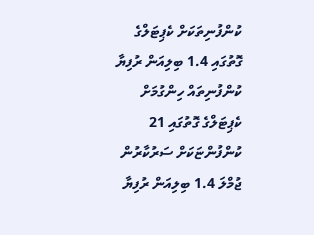ކުންފުނިތަކަށް ކެޕިޓަލްގެ ގޮތުގައި 1.4 ބިލިއަން ރުފިޔާ
ކުންފުނިތައް ހިންގުމަށް ކެޕިޓަލްގެ ގޮތުގައި 21 ކުންފުންޏަކަށް ސަރުކާރުން ޖުމްލަ 1.4 ބިލިއަން ރުފިޔާ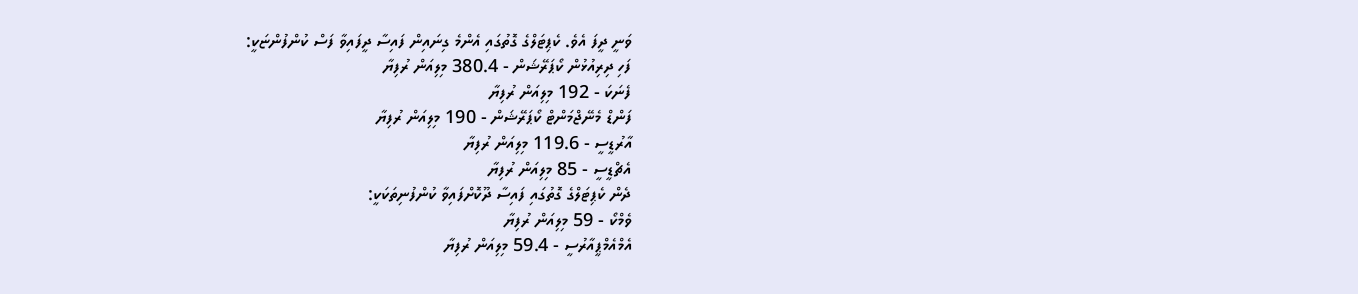ވަނީ ދީފަ އެވެ. ކެޕިޓަލްގެ ގޮތުގައި އެންމެ ގިނައިން ފައިސާ ދީފައިވާ ފަސް ކުންފުންޏަކީ:
ފަހި ދިރިއުޅުން ކޯޕަރޭޝަން - 380.4 މިލިއަން ރުފިޔާ
ފެނަކަ - 192 މިލިއަން ރުފިޔާ
ފަންޑް މެނޭޖްމަންޓް ކޯޕަރޭޝަން - 190 މިލިއަން ރުފިޔާ
އާރުޑީސީ - 119.6 މިލިއަން ރުފިޔާ
އެޗްޑީސީ - 85 މިލިއަން ރުފިޔާ
ދެން ކެޕިޓަލްގެ ގޮތުގައި ފައިސާ ދޫކޮށްފައިވާ ކުންފުނިތަކަކީ:
ވެމްކޯ - 59 މިލިއަން ރުފިޔާ
އެމްއެމްޕީއާރުސީ - 59.4 މިލިއަން ރުފިޔާ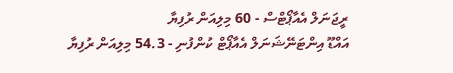ރީޖަނަލް އެއާޕޯޓްސް - 60 މިލިއަން ރުފިޔާ
އައްޑޫ އިންޓަނޭޝަނަލް އެއާޕޯޓް ކުންފުނި - 54.3 މިލިއަން ރުފިޔާ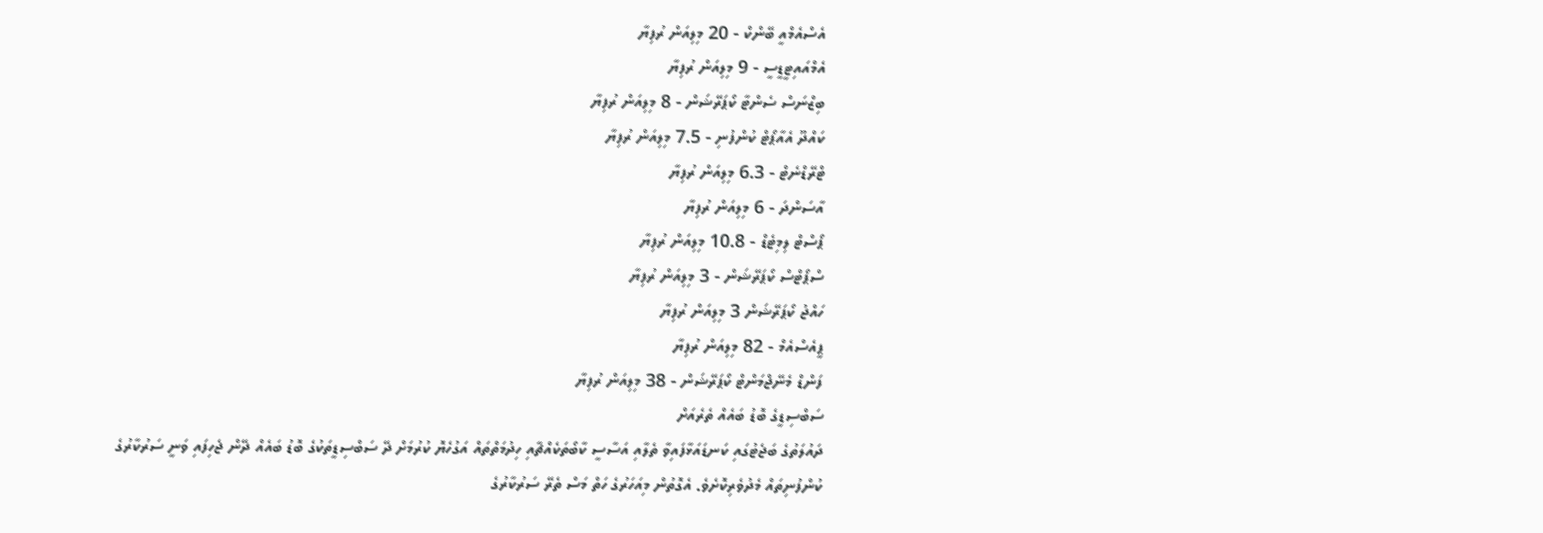އެސްއެމްއީ ބޭންކް - 20 މިލިއަން ރުފިޔާ
އެމްއައިޓީޑީސީ - 9 މިލިއަން ރުފިޔާ
ބިޒްނަސް ސެންޓާ ކޯޕަރޭޝަން - 8 މިލިއަން ރުފިޔާ
ކައްދޫ އެއާޕޯޓް ކުންފުނި - 7.5 މިލިއަން ރުފިޔާ
ޓްރޭޑްނެޓް - 6.3 މިލިއަން ރުފިޔާ
އާސަންދަ - 6 މިލިއަން ރުފިޔާ
ޕޯސްޓް ލިމިޓެޑް - 10.8 މިލިއަން ރުފިޔާ
ސްޕޯޓްސް ކޯޕަރޭޝަން - 3 މިލިއަން ރުފިޔާ
ހައްޖު ކޯޕަރޭޝަން 3 މިލިއަން ރުފިޔާ
ޕީއެސްއެމް - 82 މިލިއަން ރުފިޔާ
ފަންޑް މެނޭޖްމަންޓް ކޯޕަރޭޝަން - 38 މިލިއަން ރުފިޔާ
ސަބްސިޑީގެ ބޮޑު ބައެއް ތެރެއަށް
ދައުލަތުގެ ބަޖެޓުގައި ކަނޑައަޅާފައިވާ ތެލާއި އަސާސީ ކާބޯތަކެއްޗާއި ހިދުމަތްތައް އަގުހެޔޮ ކުރުމަށް ދޭ ސަބްސިޑީތަކުގެ ބޮޑު ބައެއް ދޭން ޖެހިފައި ވަނީ ސަރުކާރުގެ ކުންފުނިތައް މެދުވެރިކޮށެވެ. އެގޮތުން މިއަހަރުގެ ހަތް މަސް ތެރޭ ސަރުކާރުގެ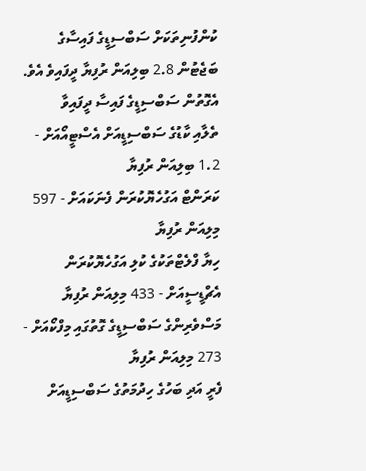ކުންފުނިތަކަށް ސަބްސިޑީގެ ފައިސާގެ ބަޖެޓުން 2.8 ބިލިއަން ރުފިޔާ ދީފައިވެ އެވެ. އެގޮތުން ސަބްސިޑީގެ ފައިސާ ދީފައިވާ
ތެލާއި ކާޑުގެ ސަބްސިޑީއަށް އެސްޓީއޯއަށް - 1.2 ބިލިއަން ރުފިޔާ
ކަރަންޓް އަގުހެޔޮކުރަން ފެނަކައަށް - 597 މިލިއަން ރުފިޔާ
ހިޔާ ފްލެޓްތަކުގެ ކުލި އަގުހެޔޮކުރަން އެޗްޑީސީއަށް - 433 މިލިއަން ރުފިޔާ
މަސްވެރިންގެ ސަބްސިޑީގެ ގޮތުގައި މިފްކޯއަށް - 273 މިލިއަން ރުފިޔާ
ފެރީ އަދި ބަހުގެ ހިދުމަތުގެ ސަބްސިޑީއަށް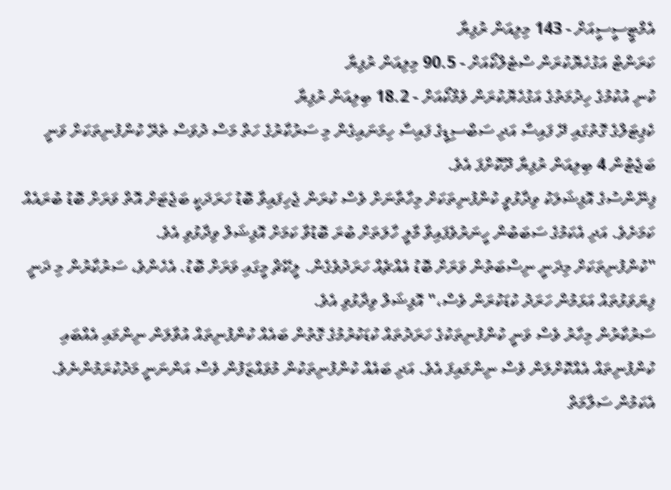އެމްޓީސީސީއަށް - 143 މިލިއަން ރުފިޔާ
ކަރަންޓް އަގުހެޔޮކުރަން ސްޓެލްކޯއަށް - 90.5 މިލިއަން ރުފިޔާ
ކުނި އުކުމުގެ ހިދުމަތުގެ އަގުހެޔޮކުރަން ވެމްކޯއަށް - 18.2 ބިލިއަން ރުފިޔާ
ކެޕިޓަލްގެ ގޮތުގައި ދޭ ފައިސާ އަދި ސަބްސިޑީގެ ފައިސާ ހިމަނައިގެން މި ސަރުކާރުގެ ހަތް މަސް ދުވަސް ތެރޭ ކުންފުނިތަކަށް ވަނީ ބަޖެޓުން 4 ބިލިއަން ރުފިޔާ ދޫކޮށްފަ އެވެ.
ފިނޭންސުގެ އޮފިޝަލަކު ވިދާޅުވީ ކުންފުނިތަކަށް މިހާތާނަށް ވެސް ކުރަން ޖެހިފައިވާ ބޮޑު ހަރަދަކީ ބަޖެޓަށް އޮތް ވަރަށް ބޮޑު ބުރައެއް ކަމަށެވެ. އަދި އެކަމުގެ ސަބަބުން ހީނަރުވެފައިވާ މާލީ ހާލަތަށް ބުރަ ބޮޑުވާ ކަމަށް އޮފިޝަލް ވިދާޅުވި އެވެ.
"ކުންފުނިތަކަށް މިދަނީ ނިސްބަތުން ވަރަށް ބޮޑު އެއްޗެއް ހަރަދުވެގެން. ލީކޭޗް މީގައި ވަރަށް ބޮޑު. އެހެންވެ، ސަރުކާރުން މި ދަނީ ފިޔަވަޅުތައް އަޅަމުން ހަރަދު ކުޑަކުރަން ވެސް،" އޮފިޝަލް ވިދާޅުވި އެވެ.
ސަރުކާރުން މިހާރު ވެސް ވަނީ ކުންފުނިތަކުގެ ހަރަދުތައް ކުޑަކުރުމުގެ ގޮތުން ބައެއް ކުންފުނިތައް އުވާލަން ނިންމައި އެއްބައި ކުންފުނިތައް އެއްކޮށްލަން ވެސް ނިންމައިފަ އެވެ. އަދި ބައެއް ކުންފުނިތަކުން މުވައްޒަފުން ވެސް އަންނަނީ މަދުކުރަމުންނެވެ. އެކަމުން ސަލާމަތް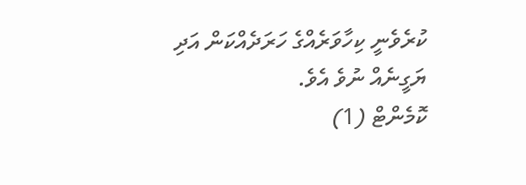ކުރެވެނީ ކިހާވަރެއްގެ ހަރަދެއްކަން އަދި ޔަގީނެއް ނުވެ އެވެ.
ކޮމެންޓް (1)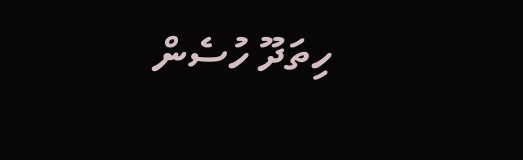ހިތަދޫ ހުސެން